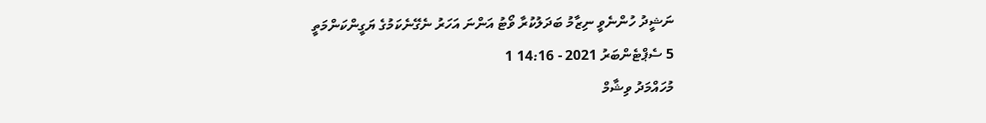ނަޝީދު ހުންނެވީ ނިޒާމު ބަދަލުކުރާ ވޯޓު އަންނަ އަހަރު ނެގޭނެކަމުގެ ޔަގީންކަންމަތީ
5 ސެޕްޓެންބަރު 2021 - 14:16 1
މުހައްމަދު ވިޝާމް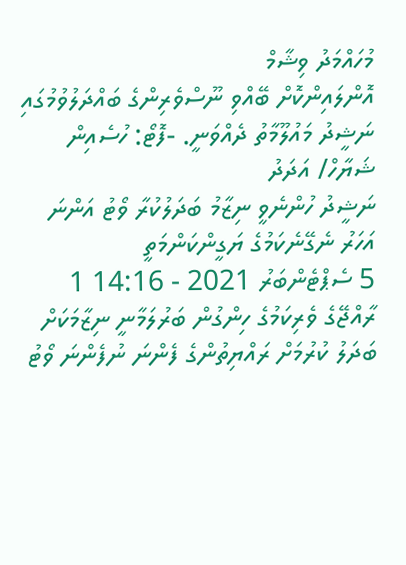މުހައްމަދު ވިޝާމް
އޮންލައިންކޮށް ބޭއްވި ނޫސްވެރިންގެ ބައްދަލުވުމުގައި ނަޝީދު މައުލޫމާތު ދެއްވަނީ. -ފޮޓޯ: ހުސެއިން ޝަޔާހް/ އަދަދު
ނަޝީދު ހުންނެވީ ނިޒާމު ބަދަލުކުރާ ވޯޓު އަންނަ އަހަރު ނެގޭނެކަމުގެ ޔަގީންކަންމަތީ
5 ސެޕްޓެންބަރު 2021 - 14:16 1
ރާއްޖޭގެ ވެރިކަމުގެ ހިންގުން ބަރުލަމާނީ ނިޒާމަކަށް ބަދަލު ކުރުމަށް ރައްޔިތުންގެ ފެންނަ ނުފެންނަ ވޯޓު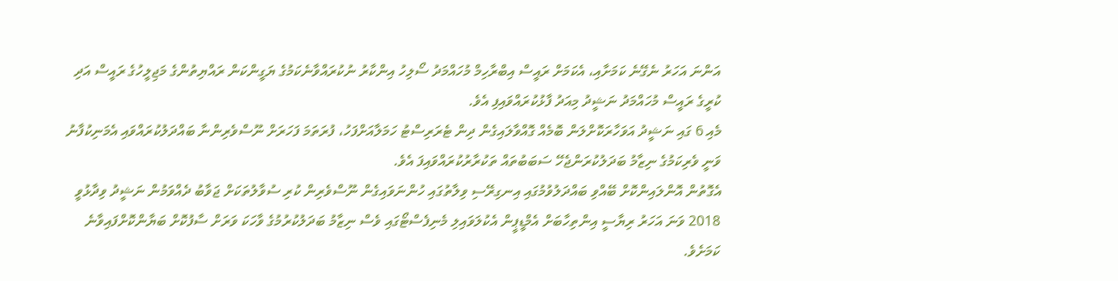އަންނަ އަހަރު ނެގޭނެ ކަމަށާއި، އެކަމަށް ރައީސް އިބްރާހިމް މުހައްމަދު ސޯލިހު އިންކާރު ނުކުރައްވާނެކަމުގެ ޔަގީންކަން ރައްޔިތުންގެ މަޖިލީހުގެ ރައީސް އަދި ކުރީގެ ރައީސް މުހައްމަދު ނަޝީދު މިއަދު ފާޅުކުރައްވައިފި އެވެ.
މެއި 6 ގައި ނަޝީދު އަވަހާރަކޮށްލަން ބޮމެއް ގޮއްވާލައިގެން ދިން ޓެރަރިސްޓު ހަމަލާއަށްފަހު، ފުރަތަމަ ފަހަރަށް ނޫސްވެރިންނާ ބައްދަލުކުރައްވައި އެމަނިކުފާނު ވަނީ ވެރިކަމުގެ ނިޒާމު ބަދަލުކުރަންޖެހޭ ސަބަބުތައް ތަކުރާރުކުރައްވައިފަ އެވެ.
އެގޮތުން އޮންލައިންކޮށް ބޭއްވި ބައްދަލުވުމުގައި އިނގިރޭސި ވިލާތުގައި ހުންނަވައިގެން ނޫސްވެރިން ކުރި ސުވާލުތަކަށް ޖަވާބު ދެއްވަމުން ނަޝީދު ވިދާޅުވީ 2018 ވަނަ އަހަރު ރިޔާސީ އިންތިހާބަށް އެމްޑީޕީން އެކުލަވައިލި މެނިފެސްޓޯގައި ވެސް ނިޒާމު ބަދަލުކުރުމުގެ ވާހަކަ ވަރަށް ސާފުކޮށް ބަޔާންކޮށްފައިވާނެ ކަމަށެވެ.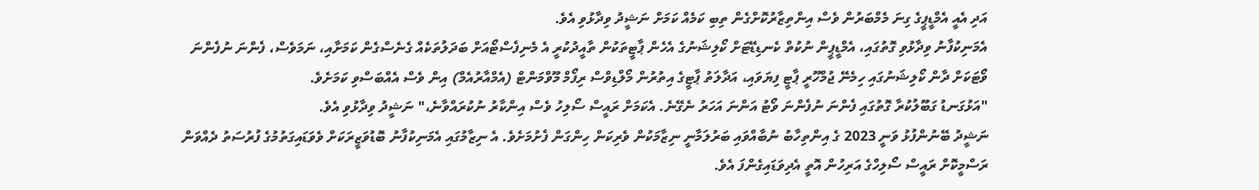އަދި އެއީ އެމްޑީޕީގެ ގިނަ މެމްބަރުން ވެސް އިންތިޒާރުކޮށްގެން ތިބި ކަމެއް ކަމަށް ނަޝީދު ވިދާޅުވި އެވެ.
އެމަނިކުފާނު ވިދާޅުވި ގޮތުގައި، އެމްޑީޕީން ނުކުތް ކެނޑިޑޭޓަށް ކޯލިޝަނުގެ އެހެން ޕާޓީތަކުން ތާއީދުކުރީ އެ މެނިފެސްޓޯއަށް ބަދަލުތަކެއް ގެނެސްގެން ކަމަށާއި، ނަމަވެސް، ފެންނަ ނުފެންނަ ވޯޓަކަށް ދާން ކޯލިޝަނުގައި ހިމެނޭ ޖުމްހޫރީ ޕާޓީ ފިޔަވައި، އަދާލަތު ޕާޓީގެ އިތުރުން މޯލްޑިވްސް ރިފޯމް މޫވްމަންޓް (އެމްއާރުއެމް) އިން ވެސް އެއްބަސްވި ކަމަށެވެ.
"އަޅުގަނޑު ގަބޫލުކުރާ ގޮތުގައި ފެންނަ ނުފެންނަ ވޯޓު އަންނަ އަހަރު ނެގޭނެ. އެކަމަށް ރައީސް ސޯލިހު ވެސް އިންކާރު ނުކުރައްވާނެ،" ނަޝީދު ވިދާޅުވި އެވެ.
ނަޝީދު ބޭނުންފުޅު ވަނީ 2023 ގެ އިންތިހާބު ނުބާއްވައި ބަރުލަމާނީ ނިޒާމަކުން ވެރިކަން ހިންގަން ފެށުމަށެވެ. އެ ނިޒާމުގައި އެމަނިކުފާނު ބޮޑުވަޒީރަކަށް ވެވަޑައިގަތުމުގެ ފުރުސަތު ދެއްވަން ރަސްމީކޮށް ރައީސް ސޯލިހްގެ އަރިހުން އޮތީ އެދިވަޑައިގެންފަ އެވެ.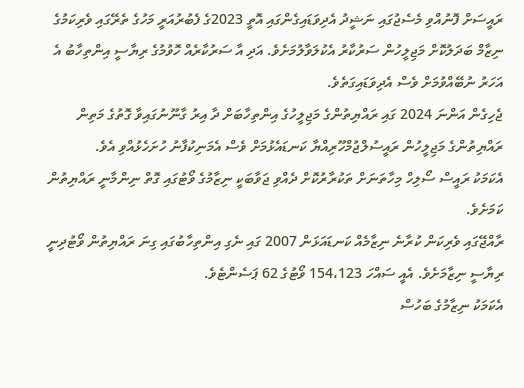ރައީސަށް ފޮނުއްވި މެސެޖުގައި ނަޝީދު އެދިވަޑައިގެންގައި އޮތީ 2023ގެ ފެބުރުއަރީ މަހުގެ ތެރޭގައި ވެރިކަމުގެ ނިޒާމް ބަދަލުކޮށް މަޖިލީހުން ސަރުކާރު އެކުލަވާލުމަށެވެ. އަދި އާ ސަރުކާރެއް ހޮވުމުގެ ރިޔާސީ އިންތިހާބު އެ އަހަރު ނުބޭއްވުމަށް ވެސް އެދިވަޑައިގަތެވެ.
ޖެހިގެން އަންނަ 2024 ގައި ރައްޔިތުންގެ މަޖިލީހުގެ އިންތިހާބަށް ދާ އިރު ގާނޫނުގައިވާ ގޮތުގެ މަތިން ރައްޔިތުންގެ މަޖިލީހުން ރައީސުލްޖުމްހޫރިއްޔާ ކަނޑައެޅުމަށް ވެސް އެމަނިކުފާނު ހުށަހެޅުއްވި އެވެ.
އެކަމަކު ރައީސް ސޯލިހް މިހާތަނަށް ތަކުރާރުކޮށް ދެއްވި ޖަވާބަކީ ނިޒާމުގެ ވޯޓުގައި ގޮތް ނިންމާނީ ރައްޔިތުން ކަމަށެވެ.
ރާއްޖޭގައި ވެރިކަން ކުރާނެ ނިޒާމެއް ކަނޑައަޅަން 2007 ގައި ނެގި އިންތިހާބުގައި ގިނަ ރައްޔިތުން ވޯޓުދިނީ ރިޔާސީ ނިޒާމަށެވެ. އެއީ ސައްހަ 154،123 ވޯޓުގެ 62 ޕަސެންޓެވެ.
އެކަމަކު ނިޒާމުގެ ބަހުސް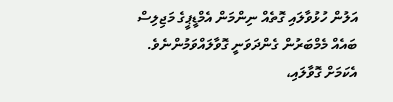އަލުން ހުޅުވާލައި ގޮތެއް ނިންމަން އެމްޑީޕީގެ މަޖިލިސް ބައެއް މެމްބަރުން ގެންދަވަނީ ގޮވާލައްވަމުންނެވެ.
އެކަމަށް ގޮވާލައި،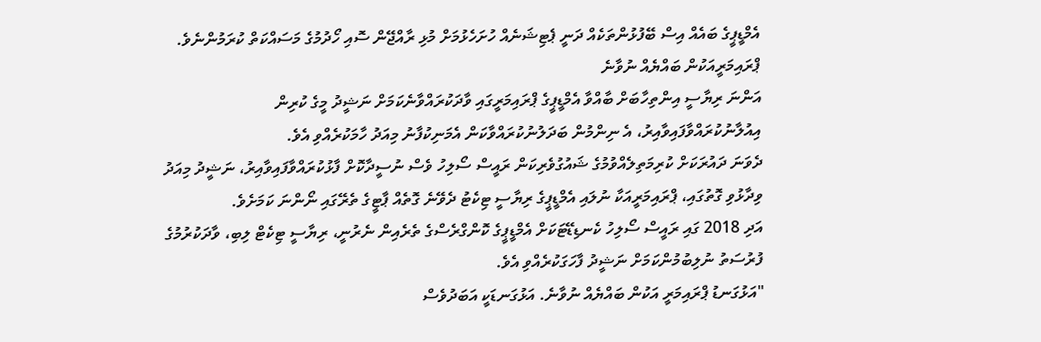އެމްޑީޕީގެ ބައެއް އިސް ބޭފުޅުންތަކެއް ދަނީ ޕެޓިޝަނެއް ހުށަހެޅުމަށް މުޅި ރާއްޖޭން ސޮއި ހޯދުމުގެ މަސައްކަތް ކުރަމުންނެވެ.
ޕްރައިމަރީއަކުން ބައްޔެއް ނުވާނެ
އަންނަ ރިޔާސީ އިންތިހާބަށް ބާއްވާ އެމްޑީޕީގެ ޕްރައިމަރީގައި ވާދަކުރައްވާނެކަމަށް ނަޝީދު މީގެ ކުރިން އިއުލާނުކުރައްވާފައިވާއިރު، އެ ނިންމުން ބަދަލުނުކުރައްވާކަން އެމަނިކުފާނު މިއަދު ހާމަކުރެއްވި އެވެ.
ދެވަނަ ދައުރަކަށް ކުރިމަތިލެއްވުމުގެ ޝައުގުވެރިކަން ރައީސް ސޯލިހު ވެސް ނުސީދާކޮށް ފާޅުކުރައްވާފައިވާއިރު، ނަޝީދު މިއަދު ވިދާޅުވި ގޮތުގައި، ޕްރައިމަރީއަކާ ނުލައި އެމްޑީޕީގެ ރިޔާސީ ޓިކެޓު ދެވޭނެ ގޮތެއް ޕާޓީގެ ތެރޭގައި ނޯންނަ ކަމަށެވެ.
އަދި 2018 ގައި ރައީސް ސޯލިހު ކެނޑިޑޭޓަކަށް އެމްޑީޕީގެ ކޮންގްރެސްގެ ތެރެއިން ނެރުނީ، ރިޔާސީ ޓިކެޓް ލިބި، ވާދަކުރުމުގެ ފުރުސަތު ނުލިބުމުންކަމަށް ނަޝީދު ފާހަގަކުރެއްވި އެވެ.
"އަޅުގަނޑު ޕްރައިމަރީ އަކުން ބައްޔެއް ނުވާނެ. އަޅުގަނޑަކީ އަބަދުވެސް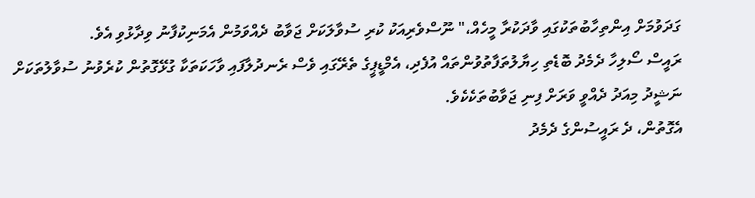ގަދަވުމަށް އިންތިހާބުތަކުގައި ވާދަކުރާ މީހެއް،" ނޫސްވެރިއަކު ކުރި ސުވާލަކަށް ޖަވާބު ދެއްވަމުން އެމަނިކުފާނު ވިދާޅުވި އެވެ.
ރައީސް ސޯލިހާ ދެމެދު ބޮޑެތި ހިޔާލުތަފާތުވުންތައް އުފެދި، އެމްޑީޕީގެ ތެރޭގައި ވެސް ރެނދުލާފައި ވާހަކަތަކާ ގުޅޭގޮތުން ކުރެވުނު ސުވާލުތަކަށް ނަޝީދު މިއަދު ދެއްވީ ވަރަށް ފިނި ޖަވާބުތަކެކެވެ.
އެގޮތުން، ދެ ރައީސުންގެ ދެމެދު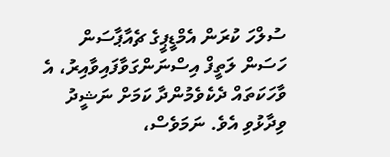ސުލްހަ ކުރަން އެމްޑީޕީގެ ޗެއާޕާސަން ހަސަން ލަތީފް އިސްނަންގަވާފައިވާއިރު، އެ ވާހަކަތައް ދެކެވެމުންދާ ކަމަށް ނަޝީދު ވިދާޅުވި އެވެ. ނަމަވެސް،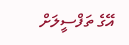އޭގެ ތަފްސީލަށް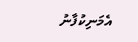އެމަނިކުފާނު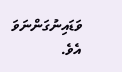ވަޑައިނުގަންނަވަ އެވެ.